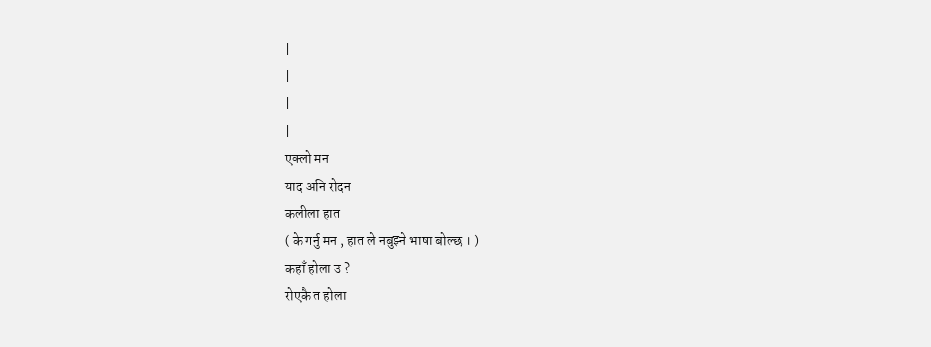|
|
|
|
एक्लो मन
याद अनि रोदन
कलीला हात
( के गर्नु मन , हात ले नबुझ्ने भाषा बोल्छ । )
कहाँ होला उ ?
रोएकै त होला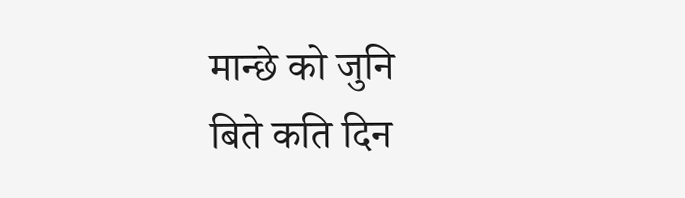मान्छे को जुनि
बिते कति दिन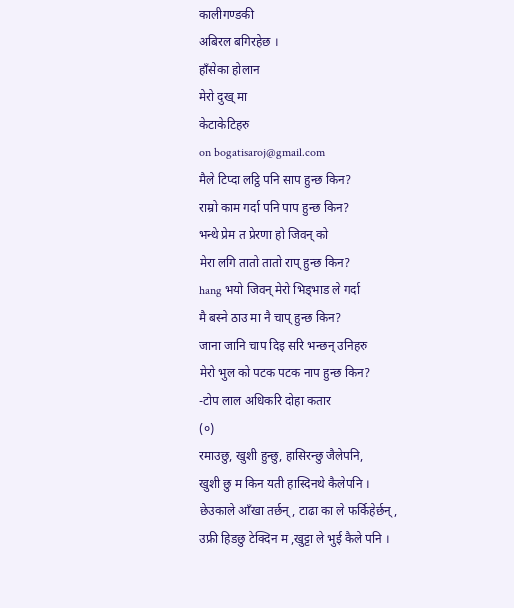कालीगण्डकी
अबिरल बगिरहेछ ।
हाँसेका होलान
मेरो दुख् मा
केटाकेटिहरु
on bogatisaroj@gmail.com
मैले टिप्दा लट्ठि पनि साप हुन्छ किन?
राम्रो काम गर्दा पनि पाप हुन्छ किन?
भन्थे प्रेम त प्रेरणा हो जिवन् को
मेरा लगि तातो तातो राप् हुन्छ किन?
hang भयो जिवन् मेरो भिड्भाड ले गर्दा
मै बस्ने ठाउ मा नै चाप् हुन्छ किन?
जाना जानि चाप दिइ सरि भन्छन् उनिहरु
मेरो भुल को पटक पटक नाप हुन्छ किन?
-टोप लाल अधिकरि दोहा कतार
(०)
रमाउछु, खुशी हुन्छु, हासिरन्छु जैलेपनि,
खुशी छु म किन यती हास्दिनथे कैलेपनि ।
छेउकाले आँखा तर्छन्, टाढा का ले फर्किहेर्छन्,
उफ्री हिडछु टेक्दिन म ,खुट्टा ले भुई कैले पनि ।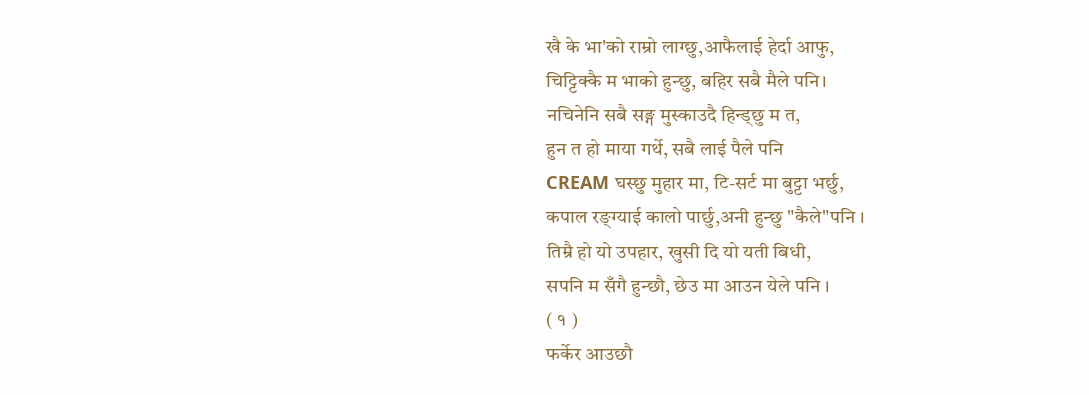खै के भा'को राम्रो लाग्छु,आफैलाई हेर्दा आफु,
चिट्टिक्कै म भाको हुन्छु, बहिर सबै मैले पनि।
नचिनेनि सबै सङ्ग मुस्काउदै हिन्ड्छु म त,
हुन त हो माया गर्थे, सबै लाई पैले पनि
CREAM घस्छु मुहार मा, टि-सर्ट मा बुट्टा भर्छु,
कपाल रङ्ग्याई कालो पार्छु,अनी हुन्छु "कैले"पनि ।
तिम्रै हो यो उपहार, खुसी दि यो यती बिधी,
सपनि म सँगै हुन्छौ, छेउ मा आउन येले पनि ।
( १ )
फर्केर आउछौ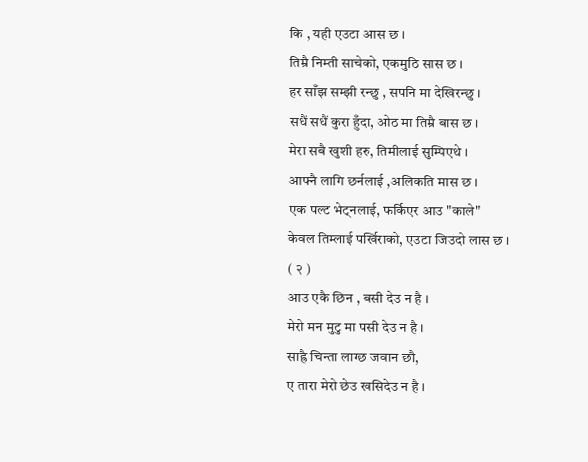कि , यही एउटा आस छ ।
तिम्रै निम्ती साचेको, एकमुठि सास छ ।
हर साँझ सम्झी रन्छु , सपनि मा देखिरन्छु ।
सधैं सधैं कुरा हुँदा, ओठ मा तिम्रै बास छ ।
मेरा सबै खुशी हरु, तिमीलाई सुम्पिएथे ।
आफ्नै लागि छर्नलाई ,अलिकति मास छ ।
एक पल्ट भेट्नलाई, फर्किएर आउ "काले"
केवल तिम्लाई पर्खिराको, एउटा जिउदो लास छ ।
( २ )
आउ एकै छिन , बसी देउ न है ।
मेरो मन मुटु मा पसी देउ न है ।
साह्रै चिन्ता लाग्छ जवान छौ,
ए तारा मेरो छेउ खसिदेउ न है ।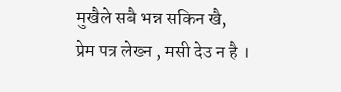मुखैले सबै भन्न सकिन खै,
प्रेम पत्र लेख्न , मसी देउ न है ।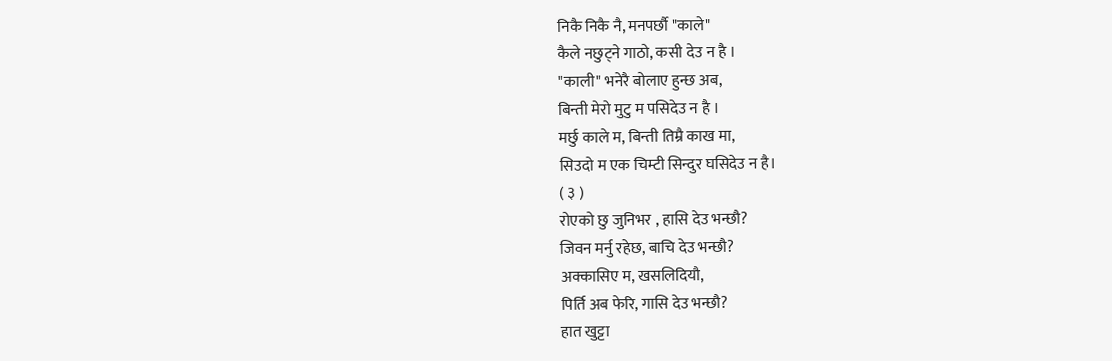निकै निकै नै, मनपर्छौ "काले"
कैले नछुट्ने गाठो, कसी देउ न है ।
"काली" भनेरै बोलाए हुन्छ अब,
बिन्ती मेरो मुटु म पसिदेउ न है ।
मर्छु काले म, बिन्ती तिम्रै काख मा,
सिउदो म एक चिम्टी सिन्दुर घसिदेउ न है।
( ३ )
रोएको छु जुनिभर , हासि देउ भन्छौ?
जिवन मर्नु रहेछ, बाचि देउ भन्छौ?
अक्कासिए म, खसलिदियौ,
पिर्ति अब फेरि, गासि देउ भन्छौ?
हात खुट्टा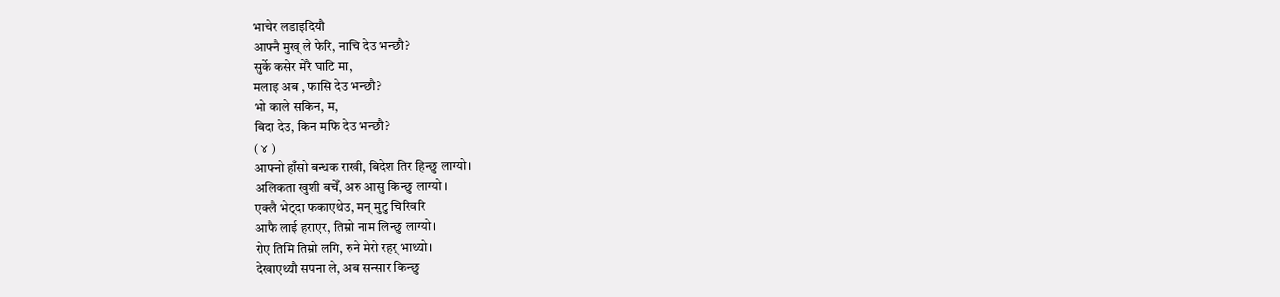भाचेर लडाइदियौ
आफ्नै मुख् ले फेरि, नाचि देउ भन्छौ?
सुर्के कसेर मेरै घाटि मा,
मलाइ अब , फासि देउ भन्छौ?
भो काले सकिन, म,
बिदा देउ, किन मफि देउ भन्छौ?
( ४ )
आफ्नो हाँसो बन्धक राखी, बिदेश तिर हिन्छु लाग्यो।
अलिकता खुशी बचेँ, अरु आसु किन्छु लाग्यो ।
एक्लै भेट्दा फकाएथेउ, मन् मुटु चिरिवरि
आफै लाई हराएर, तिम्रो नाम लिन्छु लाग्यो।
रोए तिमि तिम्रो लगि, रुने मेरो रहर् भाथ्यो।
देखाएथ्यौ सपना ले, अब सन्सार किन्छु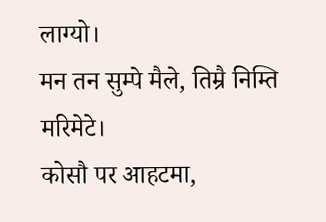लाग्यो।
मन तन सुम्पे मैले, तिम्रै निम्ति मरिमेटे।
कोसौ पर आहटमा,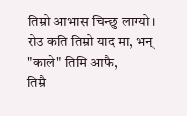तिम्रो आभास चिन्छु लाग्यो।
रोउ कति तिम्रो याद मा, भन् "काले" तिमि आफै,
तिम्रै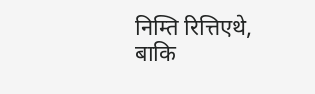निम्ति रित्तिएथे, बाकि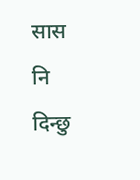सास नि दिन्छु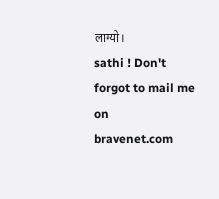लाग्यो।
sathi ! Don't forgot to mail me
on
bravenet.com